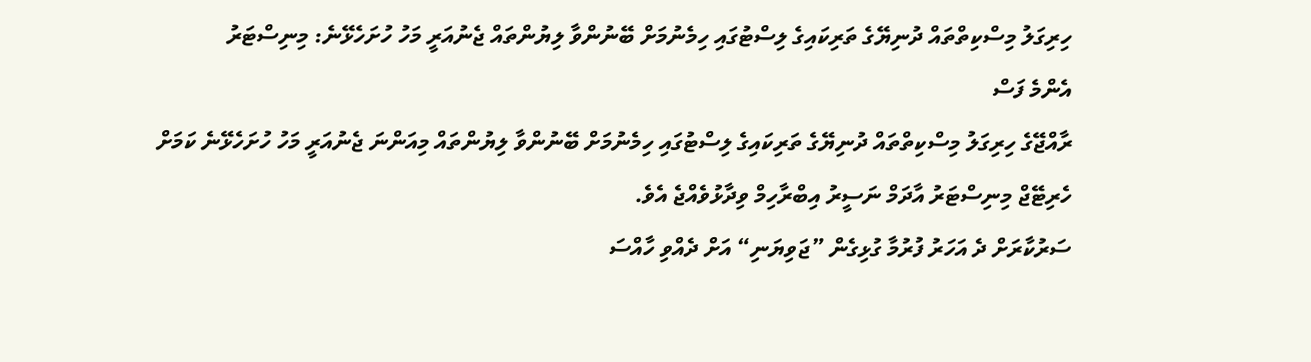ހިރިގަލު މިސްކިތްތައް ދުނިޔޭގެ ތަރިކައިގެ ލިސްޓުގައި ހިމެނުމަށް ބޭނުންވާ ލިޔުންތައް ޖެނުއަރީ މަހު ހުށަހެޅޭނެ: މިނިސްޓަރު
އެންމެ ފަސް
ރާއްޖޭގެ ހިރިގަލު މިސްކިތްތައް ދުނިޔޭގެ ތަރިކައިގެ ލިސްޓުގައި ހިމެނުމަށް ބޭނުންވާ ލިޔުންތައް މިއަންނަ ޖެނުއަރީ މަހު ހުށަހެޅޭނެ ކަމަށް ހެރިޓޭޖް މިނިސްޓަރު އާދަމް ނަސީރު އިބްރާހިމް ވިދާޅުވެއްޖެ އެވެ.
ސަރުކާރަށް ދެ އަހަރު ފުރުމާ ގުޅިގެން ”ޖަވިޔަނި“ އަށް ދެއްވި ހާއްސަ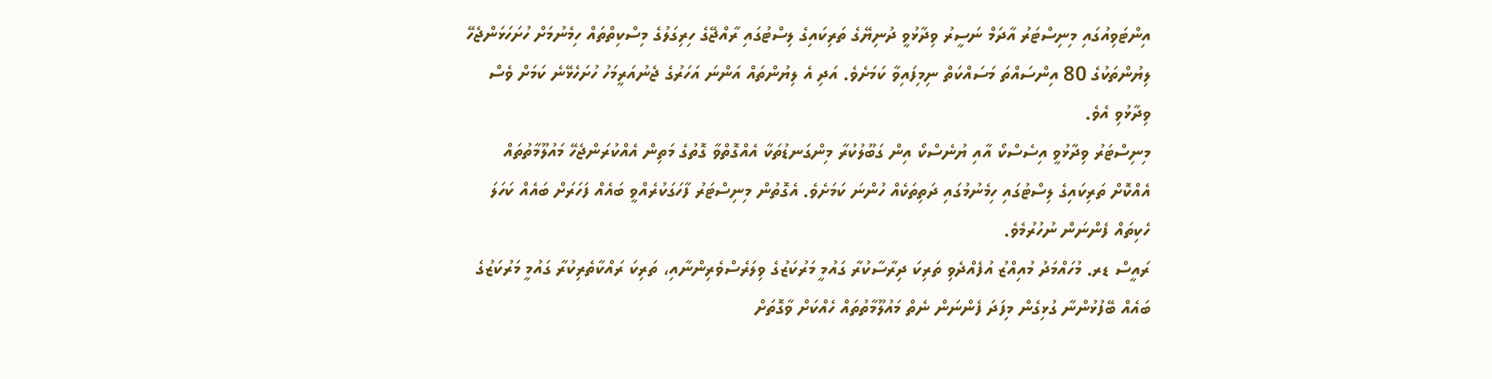އިންޓަވިއުގައި މިނިސްޓަރު އާދަމް ނަސީރު ވިދާޅުވީ ދުނިޔޭގެ ތަރިކައިގެ ލިސްޓުގައި ރާއްޖޭގެ ހިރިގަލުގެ މިސްކިތްތައް ހިމެނުމަށް ހުށަހަޅަންޖެހޭ ލިޔުންތަކުގެ 80 އިންސައްތަ މަސައްކަތް ނިމިފައިވާ ކަމަށެވެ. އަދި އެ ލިޔުންތައް އަންނަ އަހަރުގެ ޖެނުއަރީމަހު ހުށަހެޅޭނެ ކަމަށް ވެސް ވިދާޅުވި އެވެ.
މިނިސްޓަރު ވިދާޅުވީ އިސެސްކޯ އާއި ޔުނެސްކޯ އިން ގަބޫލުކުރާ މިންގަނޑުތަކާ އެއްގޮތްވާ ގޮތުގެ މަތިން އެއްކުރަންޖެހޭ މައުލޫމާތުތައް އެއްކޮށް ތަރިކައިގެ ލިސްޓުގައި ހިމެނުމުގައި ދަތިތަކެއް ހުންނަ ކަމަށެވެ. އެގޮތުން މިނިސްޓަރު ފާހަގަކުރެއްވީ ބައެއް ފަހަރަށް ބައެއް ކަހަލަ ހެކިތައް ފެންނަން ނުހުރުމެވެ.
ރައީސް ޑރ. މުހައްމަދު މުއިއްޒު އުފެއްދެވި ތަރިކަ ދިރާސާކުރާ ގައުމީ މަރުކަޒުގެ ވިލަރެސްވެރިންނާއި، ތަރިކަ ރައްކާތެރިކުރާ ގައުމީ މަރުކަޒުގެ ބައެއް ބޭފުޅުންނާ ގުޅިގެން މިފަދަ ފެންނަން ނެތް މައުލޫމާތުތައް ހެއްކަށް ވާގޮތަށް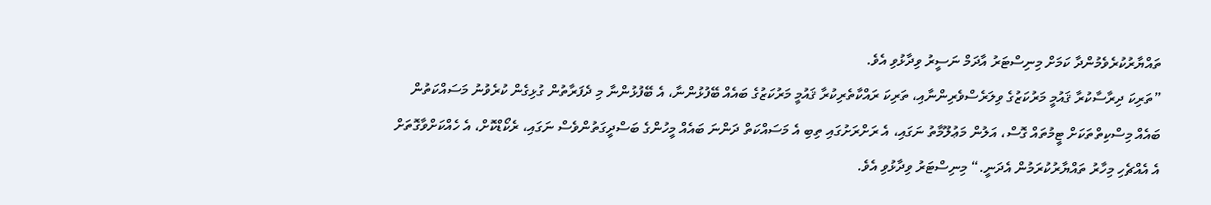ތައްޔާރުކުރެވެމުންދާ ކަމަށް މިނިސްޓަރު އާދަމް ނަސީރު ވިދާޅުވި އެވެ.
”ތަރިކަ ދިރާސާކުރާ ޤައުމީ މަރުކަޒުގެ ވިލަރެސްވެރިންނާއި، ތަރިކަ ރައްކާތެރިކުރާ ޤައުމީ މަރުކަޒުގެ ބައެއް ބޭފުޅުންނާ، އެ ބޭފުޅުންނާ މި ދެފަރާތުން ގުޅިގެން ކުރެވުނު މަސައްކަތުން ބައެއް މިސްކިތްތަކަށް ޓީމުތައް ގޮސް، އަލުން މަޢުލޫމާތު ނަގައި، އެ ރަށްރަށުގައި ތިބި އެ މަސައްކަތް ދަންނަ ބައެއް މީހުންގެ ބަސްދީގަތުންވެސް ނަގައި، ރެކޯޑްކޮށް، އެ ހެއްކަށްވާގޮތަށް އެ އެއްޗެހި މިހާރު ތައްޔާރުކުރަމުން އެދަނީ.“ މިނިސްޓަރު ވިދާޅުވި އެވެ.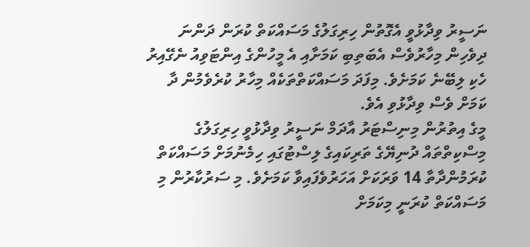ނަސީރު ވިދާޅުވީ އެގޮތުން ހިރިގަލުގެ މަސައްކަތް ކުރަން ދަންނަ ދިވެހިން މިހާރުވެސް އެބަތިބި ކަމަށާއި އެ މީހުންގެ އިންޓަވިއު ނެގޭއިރު ހެކި ލިބޭނެ ކަމަށެވެ. މިފަދަ މަސައްކަތްތަކެއް މިހާރު ކުރެވެމުން ދާ ކަމަށް ވެސް ވިދާޅުވި އެވެ.
މީގެ އިތުރުން މިނިސްޓަރު އާދަމް ނަސީރު ވިދާޅުވީ ހިރިގަލުގެ މިސްކިތްތައް ދުނިޔޭގެ ތަރިކައިގެ ލިސްޓުގައި ހިމެނުމަށް މަސައްކަތް ކުރަމުންދާތާ 14 ވަރަކަށް އަހަރުވެފައިވާ ކަމަށެވެ. މި ސަރުކާރުން މި މަސައްކަތް ކުރަނީ މިކަމަށް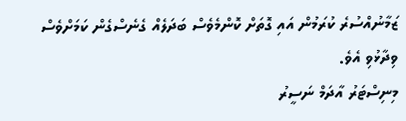ޒަމާނުއްސުރެ ކުރަމުން އައި ގޮތަށް ކޮންމެވެސް ބަދަލެއް ގެނެސްގެން ކަމަށްވެސް ވިދާޅުވި އެވެ.
މިނިސްޓަރު އާދަމް ނަސީރު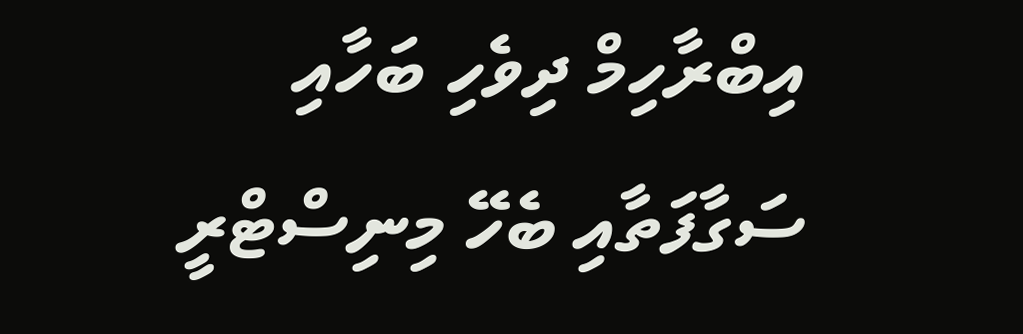އިބްރާހިމް ދިވެހި ބަހާއި ސަގާފަތާއި ބެހޭ މިނިސްޓްރީ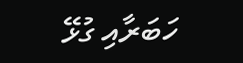ހަބަރާއި ގުޅޭ